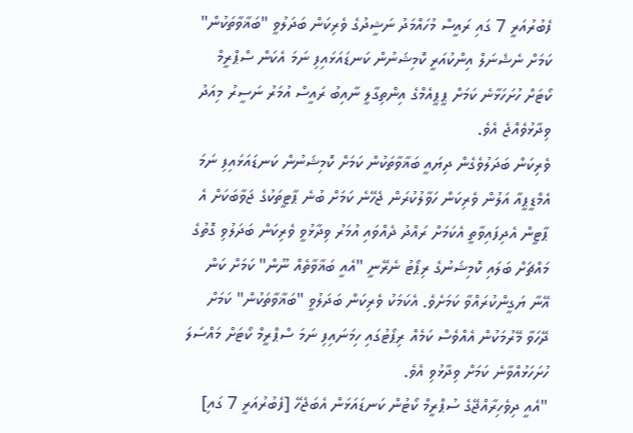ފެބުރުއަރީ 7 ގައި ރައީސް މުހައްމަދު ނަޝީދުގެ ވެރިކަން ބަދަލުވީ "ބަޣާވާތަކުން" ކަމަށް ނެޝެނަލް އިންކުއަރީ ކޮމިޝަނުން ކަނޑައަޅައިފި ނަމަ އެކަން ސްޕްރީމް ކޯޓަށް ހުށަހަޅާނެ ކަމަށް ޕީޕީއެމްގެ އިންތިގާލީ ނާއިބު ރައީސް އުމަރު ނަސީރު މިއަދު ވިދާޅުވެއްޖެ އެވެ.
ވެރިކަން ބަދަލުވެގެން ދިޔައީ ބަޣާވާތަކުން ކަމަށް ކޮމިޝަނުން ކަނޑައަޅައިފި ނަމަ އެމްޑީޕީއާ އަލުން ވެރިކަން ހަވާލުކުރަން ޖެހޭނެ ކަމަށް ބުނެ ޕާޓީތަކުގެ ޖަވާބަކަށް އެ ޕާޓީން އެދިފައިވާތީ އެކަމަށް ރައްދު ދެއްވައި އުމަރު ވިދާޅުވީ ވެރިކަން ބަދަލުވި ގޮތުގެ މައްޗަށް ބަލައި ކޮމިޝަނުގެ ރިޕޯޓު ނެރޭނީ "އެއީ ބަޣާވާތެއް ނޫން" ކަމަށް ކަން އޭނާ ޔަގީންކުރައްވާ ކަމަށެވެ. އެކަމަކު ވެރިކަން ބަދަލުވީ "ބަޣާވާތަކުން" ކަމަށް ދޭހަވާ މޭރުމަކުން އެއްވެސް ކަމެއް ރިޕޯޓުގައި ހިމަނައިފި ނަމަ ސްޕްރީމް ކޯޓަށް މައްސަލަ ހުށަހަޅުއްވާނެ ކަމަށް ވިދާޅުވި އެވެ.
"އެއީ ދިވެހިރާއްޖޭގެ ސުޕްރީމް ކޯޓުން ކަނޑައަޅަން އެބަޖެހޭ [ފެބުރުއަރީ 7 ގައި]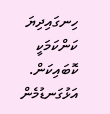ހިނގައިދިޔަ ކަންކަމަކީ ކޮބައިކަން. އަޅުގަނޑުމެން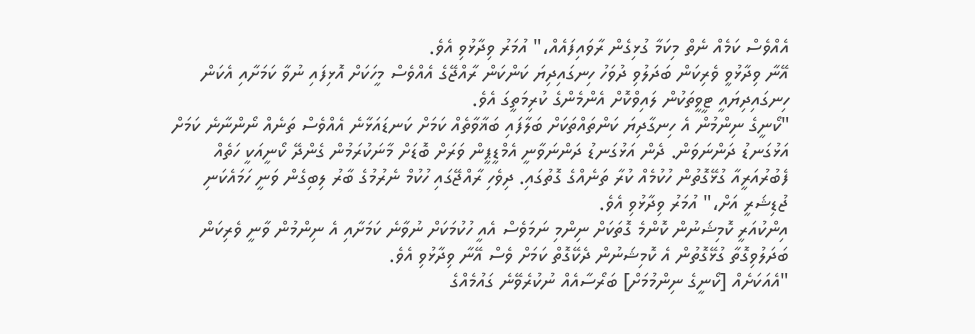އެއްވެސް ކަމެއް ނެތް މިކަމާ ގުޅިގެން ރާވައިފައެއް،" އުމަރު ވިދާޅުވި އެވެ.
އޭނާ ވިދާޅުވީ ވެރިކަން ބަދަލުވި ދުވަހު ހިނގައިދިޔަ ކަންކަން ރާއްޖޭގެ އެއްވެސް މީހަކަށް އޮޅިފައި ނުވާ ކަމަށާއި އެކަން ހިނގައިދިޔައީ ޓީވީތަކުން ލައިވްކޮށް އެންމެންގެ ކުރިމަތީގަ އެވެ.
"ކޯނީގެ ނިންމުން އެ ހިނގާދިޔަ ކަންތައްތަކަށް ބަލާފައި ބަޣާވާތެއް ކަމަށް ކަނޑައަޅާނެ އެއްވެސް ތަނެއް ނޯންނާނެ ކަމަށް އަޅުގަނޑު ދަންނަވަން. ދެން އަޅުގަނޑު ދަންނަވާނީ އެމްޑީޕީން ވަރަށް ބޮޑަށް މާނަކުރަމުން ގެންދޭ ކޯނީއަކީ ހަތެއް ފެބުރުއަރީއާ ގުޅޭގޮތުން ހުކުމެއް ކުރާ ތަނެއްގެ ގޮތުގައި. ދިވެހި ރާއްޖޭގައި ހުކުމް ނެރުމުގެ ބާރު ލިބިގެން ވަނީ ހަމައެކަނި ޖުޑިޝަރީ އަށް،" އުމަރު ވިދާޅުވި އެވެ.
އިންކުއަރީ ކޮމިޝަނުން ކޮންމެ ގޮތަކަށް ނިންމި ނަމަވެސް އެއީ ހުކުމަކަށް ނުވާނެ ކަމަށާއި އެ ނިންމުން ވާނީ ވެރިކަން ބަދަލުވިގޮތާ ގުޅޭގޮތުން އެ ކޮމިޝަނުން ދެކޭގޮތް ކަމަށް ވެސް އޭނާ ވިދާޅުވި އެވެ.
"އެއަކަށެއް [ކޯނީގެ ނިންމުމަށް] ބަރޯސާއެއް ނުކުރެވޭނެ ގައުމެއްގެ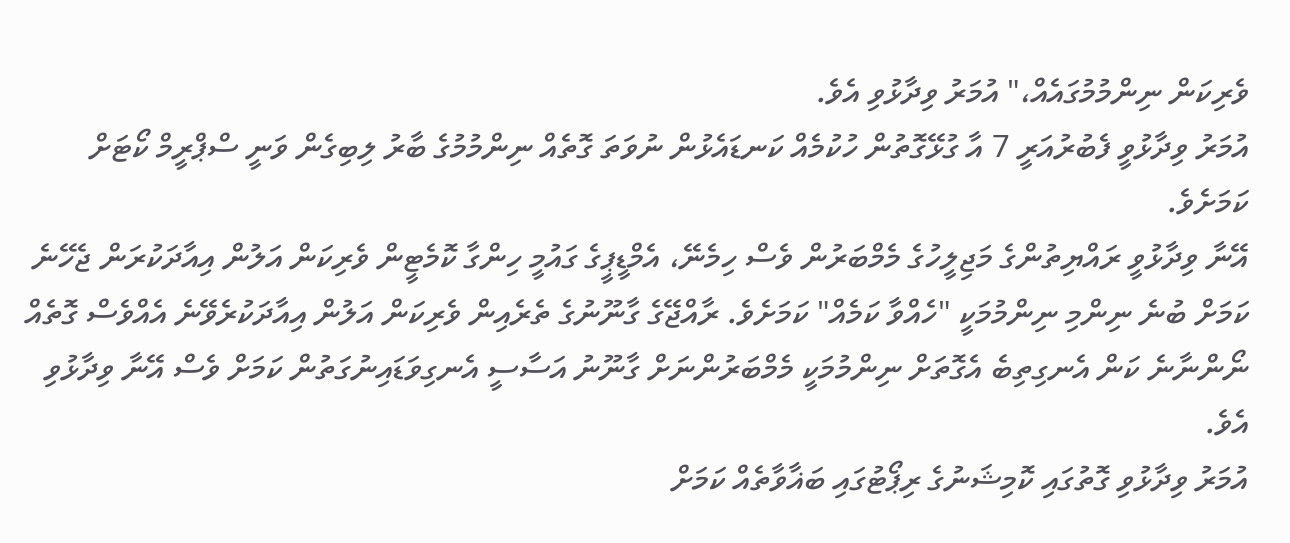ވެރިކަން ނިންމުމުގައެއް،" އުމަރު ވިދާޅުވި އެވެ.
އުމަރު ވިދާޅުވީ ފެބުރުއަރީ 7 އާ ގުޅޭގޮތުން ހުކުމެއް ކަނޑައެޅުން ނުވަތަ ގޮތެއް ނިންމުމުގެ ބާރު ލިބިގެން ވަނީ ސްޕްރީމް ކޯޓަށް ކަމަށެވެ.
އޭނާ ވިދާޅުވީ ރައްޔިތުންގެ މަޖިލީހުގެ މެމްބަރުން ވެސް ހިމެނޭ، އެމްޑީޕީގެ ގައުމީ ހިންގާ ކޮމެޓީން ވެރިކަން އަލުން އިއާދަކުރަން ޖެހޭނެ ކަމަށް ބުނެ ނިންމި ނިންމުމަކީ "ހެއްވާ ކަމެއް" ކަމަށެވެ. ރާއްޖޭގެ ގާނޫނުގެ ތެރެއިން ވެރިކަން އަލުން އިއާދަކުރެވޭނެ އެއްވެސް ގޮތެއް ނޯންނާނެ ކަން އެނގިތިބެ އެގޮތަށް ނިންމުމަކީ މެމްބަރުންނަށް ގާނޫނު އަސާސީ އެނގިވަޑައިނުގަތުން ކަމަށް ވެސް އޭނާ ވިދާޅުވި އެވެ.
އުމަރު ވިދާޅުވި ގޮތުގައި ކޮމިޝަނުގެ ރިޕޯޓުގައި ބަޣާވާތެއް ކަމަށް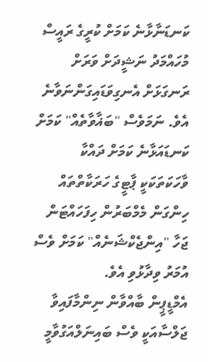ކަނޑަނާޅާނެ ކަމަށް ކުރީގެ ރައީސް މުހައްމަދު ނަޝީދަށް ވަރަށް ރަނގަޅަށް އެނގިވަޑައިގަންނަވާނެ އެވެ. ނަމަވެސް "ބަޣާވާތެއް" ކަމަށް ކަނޑައަޅާނެ ކަމަށް ދައްކާ ވާހަކަތަކަކީ ޕާޓީގެ ހަރަކާތްތައް ހިންގަން މެމްބަރުން ހިފަހައްޓަން ޖަހާ "އިންޖެކްޝަނެއް" ކަމަށް ވެސް އުމަރު ވިދާޅުވި އެވެ.
އެމްޑީޕީން ބާއްވާން ނިންމާފައިވާ ޖަލްސާއަކީ ވެސް ބައިނަލްއަގުވާމީ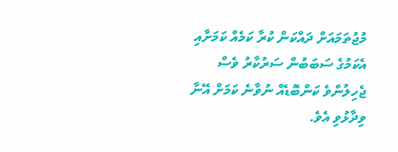މުޖުތަމައަށް ދައްކަން ކުރާ ކަމެއް ކަމަށާއި އެކަމުގެ ސަބަބުން ސަރުކާރު ވެސް ޖެހިލުންވެ ކަންބޮޑެއް ނުވާނެ ކަމަށް އޭނާ ވިދާޅުވި އެވެ.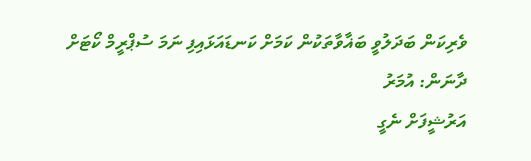ވެރިކަން ބަދަލުވީ ބަޣާވާތަކުން ކަމަށް ކަނޑައަޅައިފި ނަމަ ސުޕްރީމް ކޯޓަށް ދާނަން: އުމަރު
އަރުޝީފަށް ނެގީ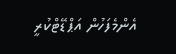އެންމެފަހުން އަޕްޑޭޓްކުރީ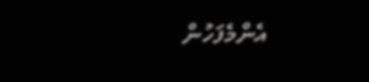އެންމެފަހުން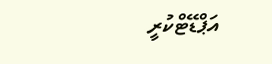އަޕްޑޭޓްކުރީ